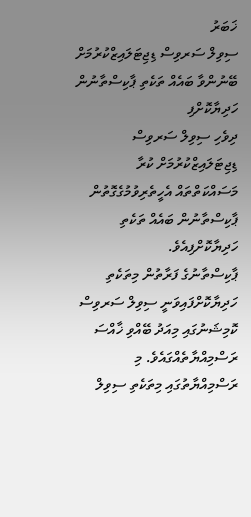ޚަބަރު
ސިވިލް ސަރވިސް ޑިޖިޓަލައިޒްކުރުމަށް ބޭނުންވާ ބައެއް ތަކެތި ޕާކިސްތާނުން ހަދިޔާކޮށްފި
ދިވެހި ސިވިލް ސަރވިސް ޑިޖިޓަލައިޒްކުރުމަށް ކުރާ މަސައްކަތްތައް އެހީތެރިވުމުގެގޮތުން ޕާކިސްތާނުން ބައެއް ތަކެތި ހަދިޔާކޮށްފިއެވެ.
ޕާކިސްތާނުގެ ފަރާތުން މިތަކެތި ހަދިޔާކޮށްފައިވަނީ ސިވިލް ސަރވިސް ކޮމިޝަނުގައި މިއަދު ބޭއްވި ޚާއްސަ ރަސްމިއްޔާތެއްގައެވެ. މި ރަސްމިއްޔާތުގައި މިތަކެތި ސިވިލް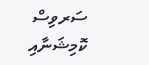ސަރވިސް ކޮމިޝަނާއި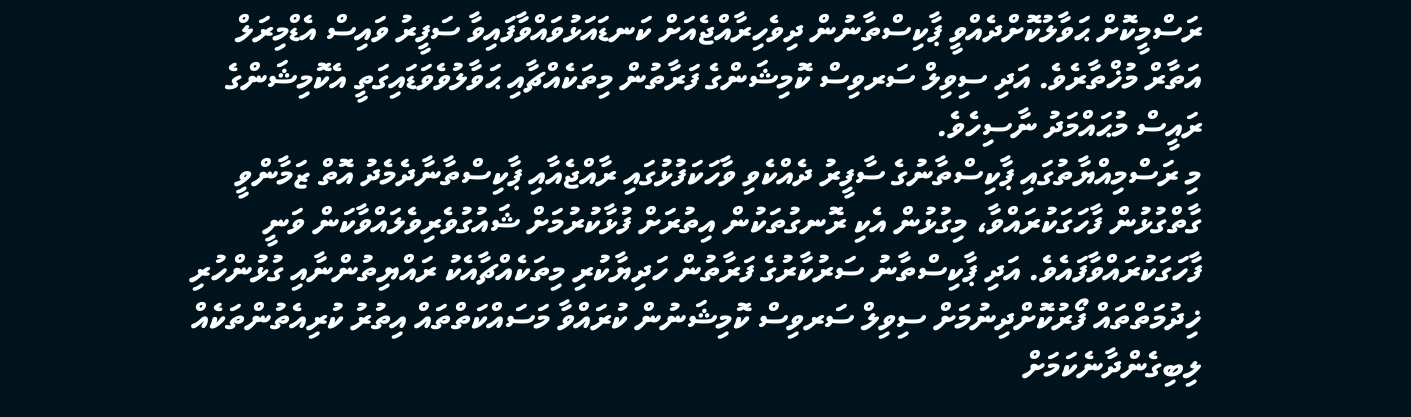ރަސްމީކޮށް ޙަވާލުކޮށްދެއްވީ ޕާކިސްތާނުން ދިވެހިރާއްޖެއަށް ކަނޑައަޅުވައްވާފައިވާ ސަފީރު ވައިސް އެޑްމިރަލް އަތާރް މުޚްތާރެވެ. އަދި ސިވިލް ސަރވިސް ކޮމިޝަންގެ ފަރާތުން މިތަކެއްޗާއި ޙަވާލުވެވަޑައިގަތީ އެކޮމިޝަންގެ ރައީސް މުޙައްމަދު ނާސިހެވެ.
މި ރަސްމިއްޔާތުގައި ޕާކިސްތާނުގެ ސާފީރު ދެއްކެވި ވާހަކަފުޅުގައި ރާއްޖެއާއި ޕާކިސްތާނާދެމެދު އޮތް ޒަމާންވީ ގާތްގުޅުން ފާހަގަކުރައްވާ، މިގުޅުން އެކި ރޮނގުތަކުން އިތުރަށް ފުޅާކުރުމަށް ޝައުގުވެރިވެލައްވާކަން ވަނީ ފާހަގަކުރައްވާފައެވެ. އަދި ޕާކިސްތާނު ސަރުކާރުގެ ފަރާތުން ހަދިޔާކުރި މިތަކެއްޗާއެކު ރައްޔިތުންނާއި ގުޅުންހުރި ޚިދުމަތްތައް ފޯރުކޮށްދިނުމަށް ސިވިލް ސަރވިސް ކޮމިޝަނުން ކުރައްވާ މަސައްކަތްތައް އިތުރު ކުރިއެތުންތަކެއް ލިބިގެންދާނެކަމަށް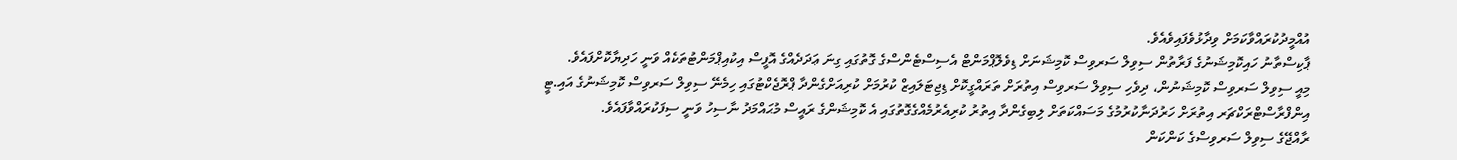އުއްމީދުކުރައްވާކަމަށް ވިދާޅުވެފައިވެއެވެ.
ޕާކިސްތާނު ހައިކޮމިޝަނުގެ ފަރާތުން ސިވިލް ސަރވިސް ކޮމިޝަނަށް ޑިވެލޮޕްމަންޓް އެސިސްޓެންސްގެ ގޮތުގައި ގިނަ ޢަދަދެއްގެ އޮފީސް އިކުއިޕްމަންޓުތަކެއް ވަނީ ހަދިޔާކޮށްފައެވެ.
މިއީ ސިވިލް ސަރވިސް ކޮމިޝަނުން، ދިވެހި ސިވިލް ސަރވިސް އިތުރަށް ތަރައްގީކޮށް ޑިޖިޓަލައިޒް ކުރުމަށް ކުރިއަށްގެންދާ ޕްރޮޖެކްޓުގައި ހިމެނޭ ސިވިލް ސަރވިސް ކޮމިޝަނުގެ އައި.ޓީ އިންފްރާސްޓްރަކްޗަރ އިތުރަށް ހަރުދަނާކުރުމުގެ މަސައްކަތަށް ލިބިގެންދާ އިތުރު ކުރިއެރުމެއްގެގޮތުގައި އެ ކޮމިޝަންގެ ރައީސް މުޙައްމަދު ނާސިހު ވަނީ ސިފަކުރައްވާފައެވެ.
ރާއްޖޭގެ ސިވިލް ސަރވިސްގެ ކަންކަން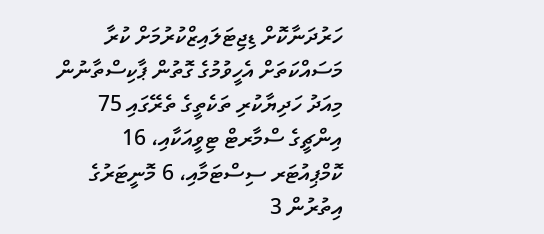ހަރުދަނާކޮށް ޑިޖިޓަލައިޒްކުރުމަށް ކުރާ މަސައްކަތަށް އެހީވުމުގެ ގޮތުން ޕާކިސްތާނުން މިއަދު ހަދިޔާކުރި ތަކެތީގެ ތެރޭގައި 75 އިންޗީގެ ސްމާރޓް ޓިވީއަކާއި، 16 ކޮމްޕިއުޓަރ ސިސްޓަމާއި، 6 މޮނީޓަރުގެ އިތުރުން 3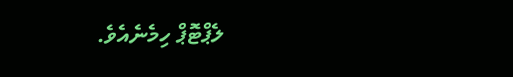ލެޕްޓޮޕް ހިމެނެއެވެ.